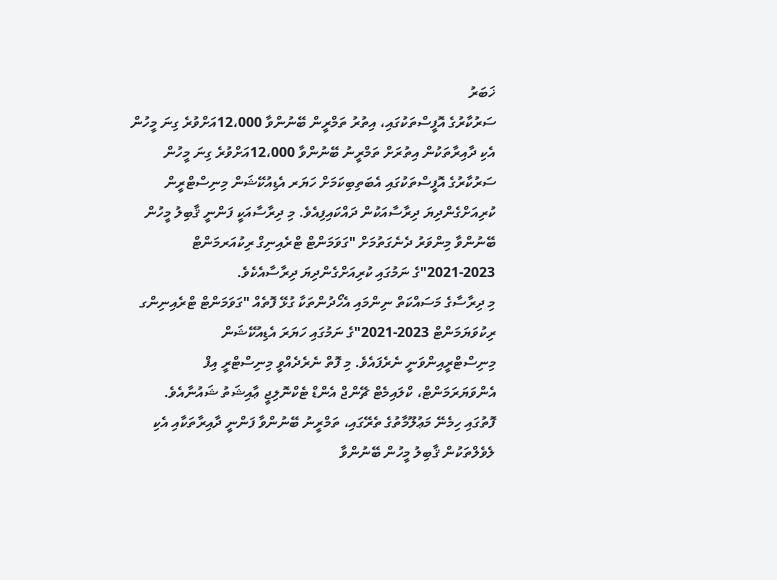ޚަބަރު
ސަރުކާރުގެ އޮފީސްތަކުގައި، އިތުރު ތަމްރީން ބޭނުންވާ 12،000އަށްވުރެ ގިނަ މީހުން
އެކި ދާއިރާތަކުން އިތުރަށް ތަމްރީނު ބޭނުންވާ 12،000އަށްވުރެ ގިނަ މީހުން ސަރުކާރުގެ އޮފީސްތަކުގައި އެބަތިބިކަމަށް ހަޔަރ އެޑިއުކޭޝަން މިނިސްޓްރީން ކުރިއަށްގެންދިޔަ ދިރާސާއަކުން ދައްކައިފިއެވެ. މި ދިރާސާއަކީ ފަންނީ ޤާބިލު މީހުން ބޭނުންވާ މިންވަރު ދެނެގަތުމަށް "ގަވަމަންޓް ޓްރެއިނިގް ރިކުއަރމަންޓް 2023-2021"ގެ ނަމުގައި ކުރިއަށްގެންދިޔަ ދިރާސާއެކެވެ.
މި ދިރާސާގެ މަސައްކަތް ނިންމައި އެހޯދުންތަކާ ގުޅޭ ފޮތެއް "ގަވަމަންޓް ޓްރެއިނިންގ ރިކުވަޔަމަންޓް 2023-2021"ގެ ނަމުގައި ހަޔަރަ އެޑިއުކޭޝަން މިނިސްޓްރީއިންވަނީ ނެރެފައެވެ. މި ފޮތް ނެރެދެއްވީ މިނިސްޓްރީ އިފް އެންވަޔަރަމަންޓް، ކްލައިމެޓް ޗޭންޖް އެންޑް ޓެކްނޮލިޖީ ޢާއިޝަތު ޝައުނާއެވެ.
ފޮތުގައި ހިމެނޭ މަޢުލޫމާތުގެ ތެރޭގައި، ތަމްރީނު ބޭނުންވާ ފަންނީ ދާއިރާތަކާއި އެކި ލެވެލްތަކުން ޤާބިލު މީހުން ބޭނުންވާ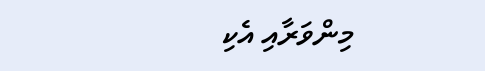މިންވަރާއި އެކި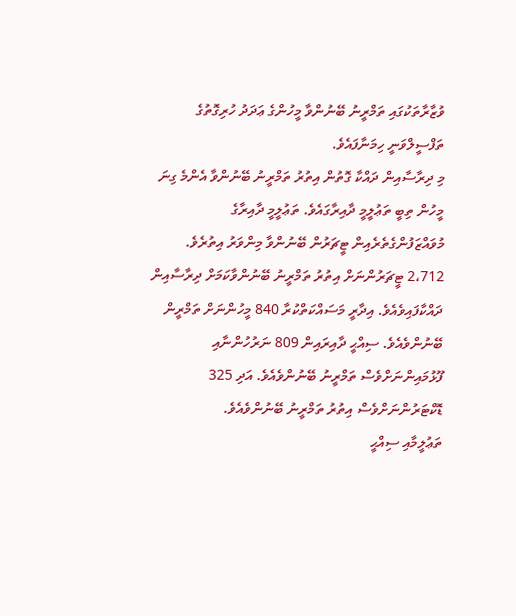ވުޒާރާތަކުގައި ތަމްރީނު ބޭނުންވާ މީހުންގެ ޢަދަދު ހުރިގޮތުގެ ތަފްސީލްވަނީ ހިމަނާފައެވެ.
މި ދިރާސާއިން ދައްކާ ގޮތުން އިތުރު ތަމްރީނު ބޭނުންވާ އެންމެ ގިނަ މީހުން ތިބީ ތަޢުލީމީ ދާއިރާގައެވެ. ތަޢުލީމީ ދާއިރާގެ މުވައްޒަފުންގެތެރެއިން ޓީޗަރުން ބޭނުންވާ މިންވަރު އިތުރެވެ. 2،712 ޓީޗަރުންނަށް އިތުރު ތަމްރީނު ބޭނުންވާކަމަށް ދިރާސާއިން ދައްކާފައިވެއެވެ. އިދާރީ މަސައްކަތްކުރާ 840 މީހުންނަށް ތަމްރީން ބޭނުންވެއެވެ. ސިއްޙީ ދާއިރައިން 809 ނަރުހުންނާއި ފޫޅުމައިންނަށްވެސް ތަމްރީނު ބޭނުންވެއެވެ. އަދި 325 ޑޮކްޓަރުންނަށްވެސް އިތުރު ތަމްރީނު ބޭނުންވެއެވެ.
ތަޢުލީމާއި ސިއްޙީ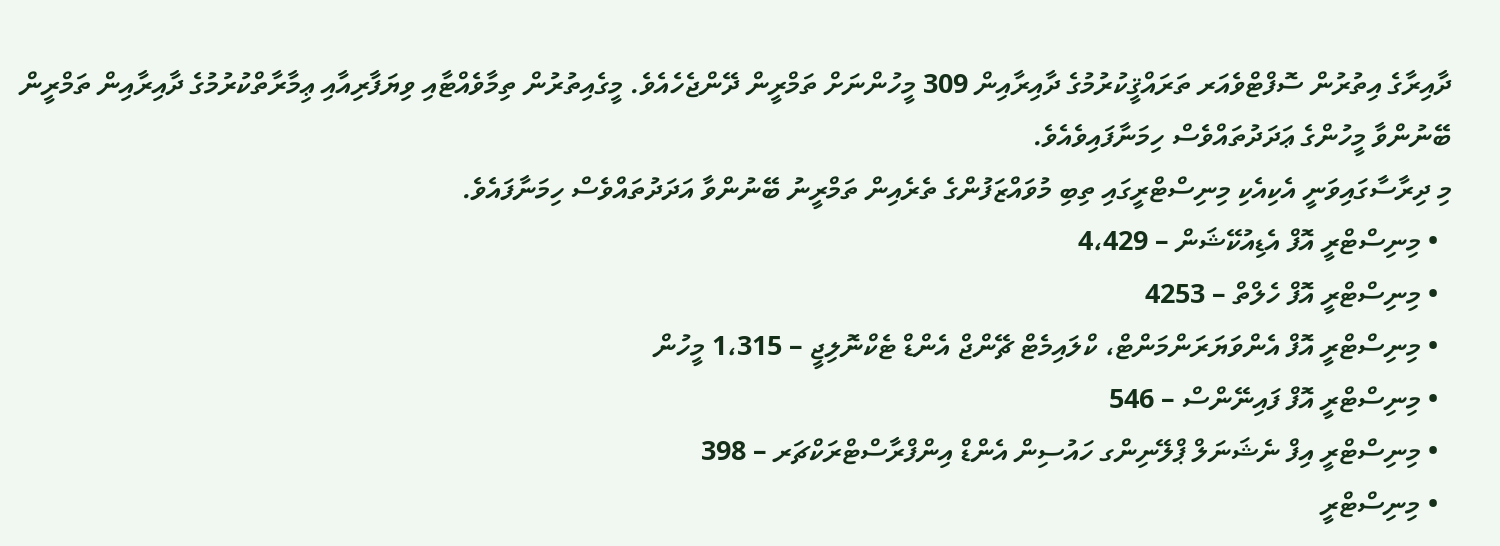ދާއިރާގެ އިތުރުން ސޮފްޓްވެއަރ ތަރައްޤީކުރުމުގެ ދާއިރާއިން 309 މީހުންނަށް ތަމްރީން ދޭންޖެހެއެވެ. މީގެއިތުރުން ތިމާވެއްޓާއި ވިޔަފާރިއާއި ޢިމާރާތްކުރުމުގެ ދާއިރާއިން ތަމްރީން ބޭނުންވާ މީހުންގެ ޢަދަދުތައްވެސް ހިމަނާފައިވެއެވެ.
މި ދިރާސާގައިވަނީ އެކިއެކި މިނިސްޓްރީގައި ތިބި މުވައްޒަފުންގެ ތެރެއިން ތަމްރީނު ބޭނުންވާ އަދަދުތައްވެސް ހިމަނާފައެވެ.
  • މިނިސްޓްރީ އޮފް އެޑިއުކޭޝަން – 4،429
  • މިނިސްޓްރީ އޮފް ހެލްތް – 4253
  • މިނިސްޓްރީ އޮފް އެންވަޔަރަންމަންޓް، ކްލައިމެޓް ޗޭންޖް އެންޑް ޓެކްނޮލިޖީ – 1،315 މީހުން
  • މިނިސްޓްރީ އޮފް ފައިނޭންސް – 546
  • މިނިސްޓްރީ އިފް ނެޝަނަލް ޕްލޭނިންގ ހައުސިން އެންޑް އިންފްރާސްޓްރަކްޗަރ – 398
  • މިނިސްޓްރީ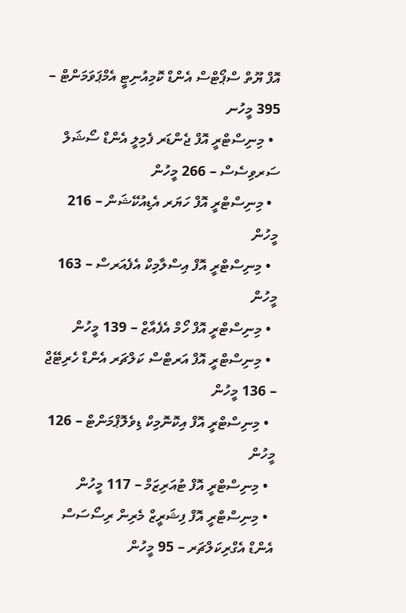އޮފް ޔޫތް ސްޕޯޓްސް އެންޑް ކޮމިއުނިޓީ އެމްޕަވަމަންޓް – 395 މީހުނ
  • މިނިސްޓްރީ އޮފް ޖެންޑަރ ފެމިލީ އެންޑް ސޯޝަލް ސަރވިސެސް – 266 މީހުން
  • މިނިސްޓްރީ އޮފް ހަޔަރ އެޑިއުކޭޝަން – 216 މީހުން
  • މިނިސްޓްރީ އޮފް އިސްލާމިކް އެފެއަރސް – 163 މީހުން
  • މިނިސްޓްރީ އޮފް ހޯމް އެފެއާޒް – 139 މީހުން
  • މިނިސްޓްރީ އޮފް އަރޓްސް ކަލްޗަރ އެންޑް ހެރިޓޭޖް – 136 މީހުން
  • މިނިސްޓްރީ އޮފް އިކޮނޮމިކް ޑިވެލޮޕްމަންޓް – 126 މީހުން
  • މިނިސްޓްރީ އޮފް ޓުއަރިޒަމް – 117 މީހުން
  • މިނިސްޓްރީ އޮފް ފިޝަރީޒް މެރިން ރިސޯސަސް އެންޑް އެގްރިކަލްޗަރ – 95 މީހުން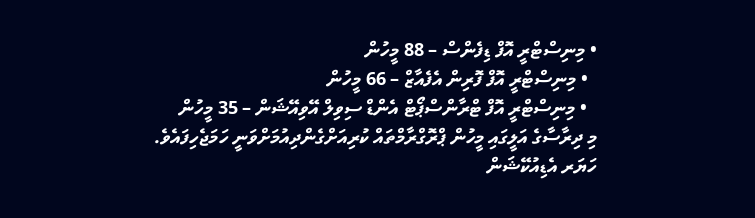• މިނިސްޓްރީ އޮފް ޑިފެންސް – 88 މީހުން
  • މިނިސްޓްރީ އޮފް ފޮރިން އެފެއާޒް – 66 މީހުން
  • މިނިސްޓްރީ އޮފް ޓްރާންސްޕޯޓް އެންޑް ސިވިލް އޭވިއޭޝަން – 35 މީހުން
މި ދިރާސާގެ އަލީގައި މީހުން ޕްރޮގްރާމްތައް ކުރިއަށްގެންދިއުމަށްވަނީ ހަމަޖެހިފައެވެ.
ހަޔަރ އެޑިއުކޭޝަން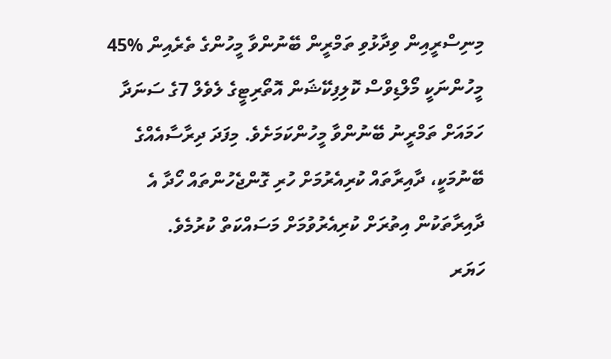މިނިސްރީއިން ވިދާޅުވި ތަމްރީން ބޭނުންވާ މީހުންގެ ތެރެއިން %45 މީހުންނަކީ މޯލްޑިވްސް ކޮލިފިކޭޝަން އޮތޯރިޓީގެ ލެވެލް 7ގެ ސަނަދާ ހަމައަށް ތަމްރީނު ބޭނުންވާ މީހުންކަމަށެވެ. މިފަދަ ދިރާސާއެއްގެ ބޭނުމަކީ، ދާއިރާތައް ކުރިއެރުމަށް ހުރި ގޮންޖެހުންތައް ހޯދާ އެ ދާއިރާތަކުން އިތުރަށް ކުރިއެރުވުމަށް މަސައްކަތް ކުރުމެވެ.
ހަޔަރ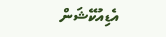އެޑިއުކޭޝަން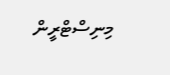މިނިސްޓްރީން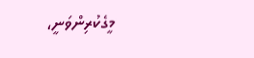މީގެކުރިންވަނީ،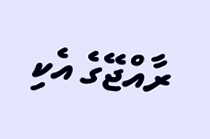ރާއްޖޭގެ އެކި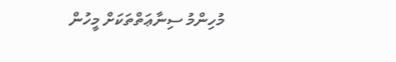މުހިންމު ސިނާޢަތްތަކަށް މީހުން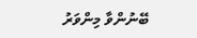ބޭނުންވާ މިންވަރު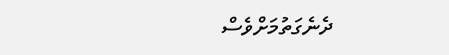ދެނެގަތުމަށްވެސް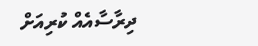ދިރާސާއެއް ކުރިއަށް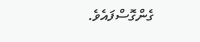ގެންގޮސްފައެވެ.